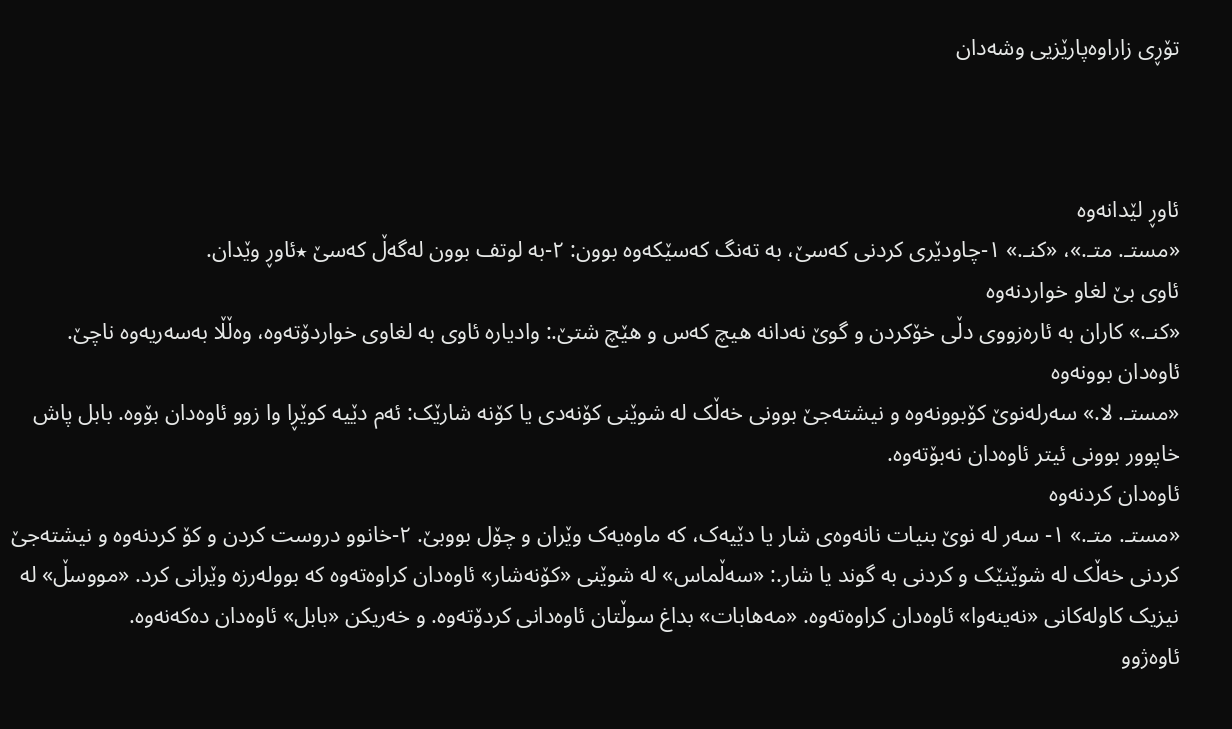تۆڕی زاراوەپارێزیی وشەدان



ئاوڕ لێدانەوە
«مستـ. متـ.»، «کنـ.» ۱-چاودێری کردنی کەسێ، بە تەنگ کەسێکەوە بوون: ۲-بە لوتف بوون لەگەڵ کەسێ ٭ئاوڕ وێدان.
ئاوی بێ لغاو خواردنەوە
«کنـ.» کاران بە ئارەزووی دڵی خۆکردن و گوێ نەدانە هیچ کەس و هێچ شتێ.: وادیارە ئاوی بە لغاوی خواردۆتەوه، وەڵڵا بەسەریەوە ناچێ.
ئاوەدان بوونەوە
«مستـ. لا.» سەرلەنوێ کۆبوونەوە و نیشتەجێ بوونی خەڵک لە شوێنی کۆنەدی یا کۆنە شارێک: ئەم دێیە کوێڕا وا زوو ئاوەدان بۆوە. بابل پاش خاپوور بوونی ئیتر ئاوەدان نەبۆتەوە.
ئاوەدان کردنەوە
«مستـ. متـ.» ۱- سەر لە نوێ بنیات نانەوەی شار یا دێیەک، کە ماوەیەک وێران و چۆل بووبێ. ۲-خانوو دروست کردن و کۆ کردنەوە و نیشتەجێ کردنی خەڵک لە شوێنێک و کردنی بە گوند یا شار.: «سەڵماس» لە شوێنی «کۆنەشار» ئاوەدان کراوەتەوە کە بوولەرزە وێرانی کرد. «مووسڵ» لە نیزیک کاولەکانی «نەینەوا» ئاوەدان کراوەتەوە. «مەهابات» بداغ سوڵتان ئاوەدانی کردۆتەوە. و خەریکن «بابل» ئاوەدان دەکەنەوە.
ئاوەژوو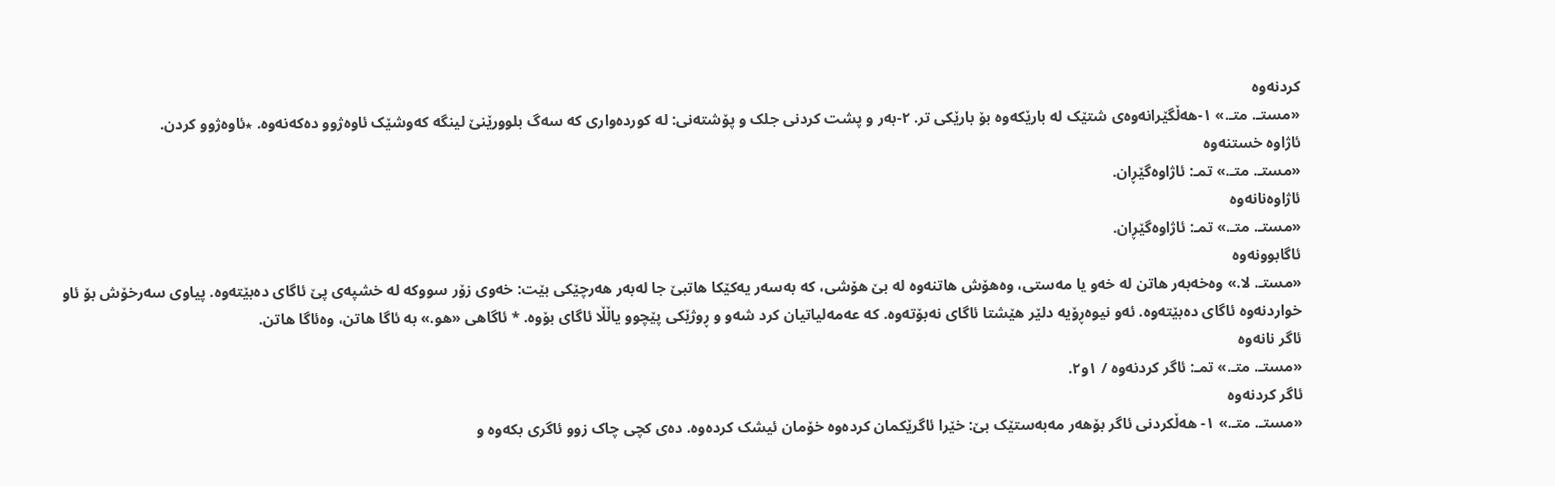کردنەوە
«مستـ. متـ.» ۱-هەڵگێرانەوەی شتێک لە بارێکەوە بۆ بارێکی تر. ۲-بەر و پشت کردنی جلک و پۆشتەنی: لە کوردەواری کە سەگ بلوورێنێ لینگە کەوشێک ئاوەژوو دەکەنەوە. ٭ئاوەژوو کردن.
ئاژاوە خستنەوە
«مستـ. متـ.» تمـ: ئاژاوەگێڕان.
ئاژاوەنانەوە
«مستـ. متـ.» تمـ: ئاژاوەگێڕان.
ئاگابوونەوە
«مستـ. لا.» وەخەبەر هاتن لە خەو یا مەستی، وەهۆش هاتنەوە لە بێ هۆشی، کە بەسەر یەکێکا هاتبێ جا لەبەر هەرچێکی بێت: خەوی زۆر سووکە لە خشپەی پێ ئاگای دەبێتەوە. پیاوی سەرخۆش بۆ ئاو خواردنەوە ئاگای دەبێتەوە. ئەو نیوەڕۆیە دلێر هێشتا ئاگای نەبۆتەوە. کە عەمەلیاتیان کرد شەو و ڕوژێکی پێچوو یاڵڵا ئاگای بۆوە. * ئاگاهی «هو.» بە ئاگا هاتن، وەئاگا هاتن.
ئاگر نانەوە
«مستـ. متـ.» تمـ: ئاگر کردنەوە / ١و٢.
ئاگر کردنەوە
«مستـ. متـ.» ١- هەڵکردنی ئاگر بۆهەر مەبەستێک بێ: خێرا ئاگرێکمان کردەوە خۆمان ئیشک کردەوە. دەی کچی چاک زوو ئاگری بکەوە و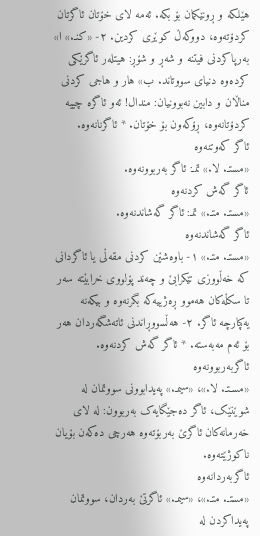هێلکە و ڕونێکمان بۆ بکە. ئەمە لای خۆتان ئاگرتان کردۆتەوە، دووکەڵ کوێری کردین. ٢- «کنـ.» ا» بەرپاکردنی فیتنە و شەڕ و شۆڕ: هیتلەر ئاگرێکی کردەوە دنیای سووتاند. ب» هار و هاجی کردنی مناڵان و دابین نەبوونیان: مندال! ئەو ئاگرە چییە کردۆتانەوە، ڕۆکەون بۆ خۆتان. * ئاگرنانەوە.
ئاگر کەوتنەوە
«مستـ. لا.» تمـ: ئاگر بەربوونەوە.
ئاگر گەش کردنەوە
«مستـ. متـ.» تمـ: ئاگر گەشاندنەوە.
ئاگر گەشاندنەوە
«مستـ. متـ.» ١- باوەشێن کردنی مقەڵی یا ئاگردانی کە خەڵووزی تێکرابێ و چەند پۆلووی خرابێتە سەر تا سکڵەکان هەموو ڕەژییەکە بگرنەوە و بیکەنە یەکپارچە ئاگر. ٢- هەڵسووڕاندنی ئاتەشگەردان هەر بۆ ئەم مەبەستە. * ئاگر گەش کردنەوە.
ئاگربەربوونەوە
«مسـتـ. لا.»، «سیمـ.» پەیدابوونی سووتمان لە شوێنێک، ئاگر دەجێگایەک بەربوون: لە لای خەرمانەکان ئاگرێ بەربۆتەوە هەرچی دەکەن بۆیان ناکوژێتەوە.
ئاگربەردانەوە
«مستـ. متـ.»، «سیمـ.» ئاگرتێ بەردان، سووتمان پەیداکردن لە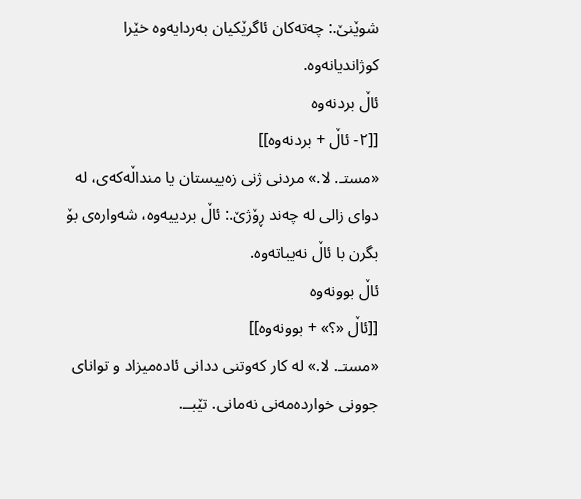شوێنێ.: چەتەکان ئاگرێکیان بەردایەوە خێرا کوژاندیانەوە.
ئاڵ بردنەوە
[[٢- ئاڵ + بردنەوە]]
«مستـ. لا.» مردنی ژنی زەییستان یا منداڵەکەی، لە دوای زالی لە چەند ڕۆژێ.: ئاڵ بردییەوە، شەوارەی بۆ بگرن با ئاڵ نەیباتەوە.
ئاڵ بوونەوە
[[ئاڵ «؟» + بوونەوە]]
«مستـ. لا.» لە کار کەوتنی ددانی ئادەمیزاد و توانای جوونی خواردەمەنی نەمانی. تێبــ.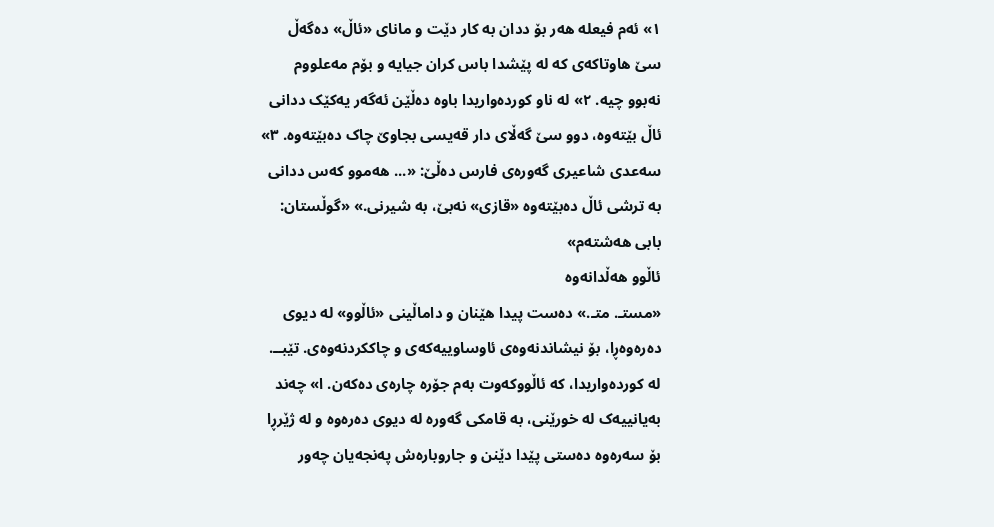١» ئەم فیعلە هەر بۆ ددان بە کار دێت و مانای «ئاڵ» دەگەڵ سێ هاوتاکەی کە لە پێشدا باس کران جیایە و بۆم مەعلووم نەبوو چیە. ٢» لە ناو کوردەواریدا باوە دەڵێن ئەگەر یەکێک ددانی ئاڵ بێتەوە، دوو سێ گەڵای دار قەیسی بجاوێ چاک دەبێتەوە. ٣» سەعدی شاعیری گەورەی فارس دەڵێ: «... هەموو کەس ددانی بە ترشی ئاڵ دەبێتەوە «قازی» نەبێ، بە شیرنی.» «گوڵستان: بابی هەشتەم»
ئاڵوو هەڵدانەوە
«مستـ. متـ.» دەست پیدا هێنان و داماڵینی «ئاڵوو» لە دیوی دەرەوەڕا، بۆ نیشاندنەوەی ئاوساوییەکەی و چاککردنەوەی. تێبــ. لە کوردەواریدا، کە ئاڵووکەوت بەم جۆرە چارەی دەکەن. ا» چەند بەیانییەک لە خورێنی، بە قامکی گەورە لە دیوی دەرەوە و لە ژێرڕا بۆ سەرەوە دەستی پێدا دێنن و جاروبارەش پەنجەیان چەور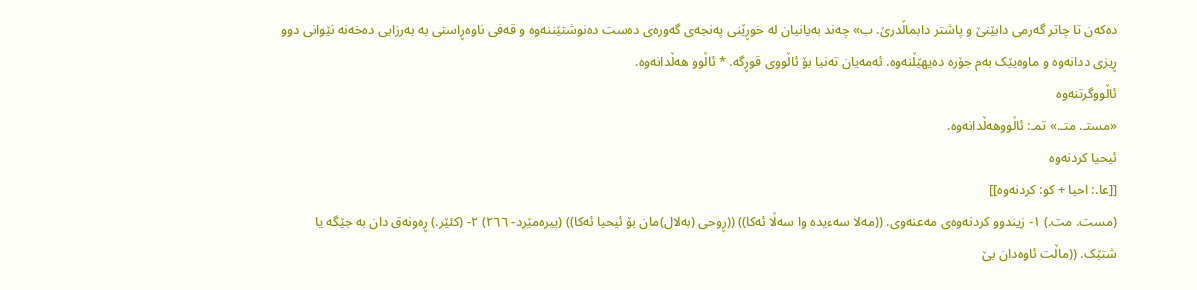دەکەن تا چاتر گەرمی دابێنێ و پاشتر دابماڵدرێ. ب» چەند بەیانیان لە خوڕێنی پەنجەی گەورەی دەست دەنوشتێننەوە و قەفی ناوەڕاستی بە بەرزایی دەخەنە نێوانی دوو ڕیزی ددانەوە و ماوەیێک بەم جۆرە دەیهێڵنەوە. ئەمەیان تەنیا بۆ ئاڵووی قوڕگە. * ئاڵوو هەڵدانەوە.
ئاڵووگرتنەوە
«مستـ. متـ.» تمـ: ئاڵووهەڵدانەوە.
ئیحیا کردنەوە
[[عا.: احیا + کو: کردنەوە]]
(مست. مت.) ١- زیندوو کردنەوەی مەعنەوی. ((مەلا سەءیدە وا سەڵا ئەکا)) ((ڕوحی (بەلال)مان بۆ ئیحیا ئەکا)) (پیرەمێرد- ٢٦٦) ٢- (کئێر.) ڕەونەق دان بە جێگە یا شتێک. ((ماڵت ئاوەدان بێ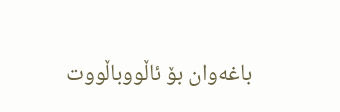باغەوان بۆ ئاڵووباڵووت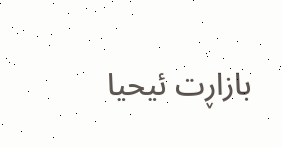بازاڕت ئیحیا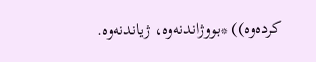کردەوە)) *بووژاندنەوە، ژیاندنەوە.